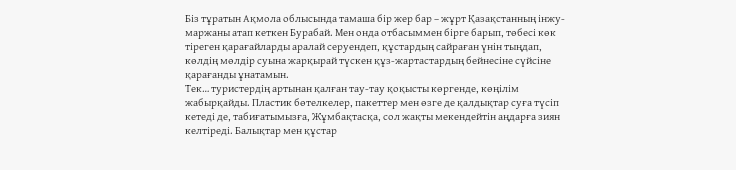Біз тұратын Ақмола облысында тамаша бір жер бар – жұрт Қазақстанның інжу-маржаны атап кеткен Бурабай. Мен онда отбасыммен бірге барып, төбесі көк тіреген қарағайларды аралай серуендеп, құстардың сайраған үнін тыңдап, көлдің мөлдір суына жарқырай түскен құз-жартастардың бейнесіне сүйсіне қарағанды ұнатамын.
Тек… туристердің артынан қалған тау-тау қоқысты көргенде, көңілім жабырқайды. Пластик бөтелкелер, пакеттер мен өзге де қалдықтар суға түсіп кетеді де, табиғатымызға, Жұмбақтасқа, сол жақты мекендейтін аңдарға зиян келтіреді. Балықтар мен құстар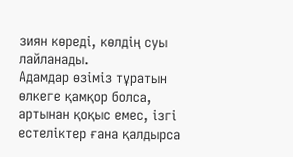зиян көреді, көлдің суы лайланады.
Адамдар өзіміз тұратын өлкеге қамқор болса, артынан қоқыс емес, ізгі естеліктер ғана қалдырса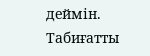деймін. Табиғатты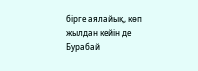бірге аялайық, көп жылдан кейін де Бурабай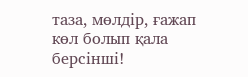таза, мөлдір, ғажап көл болып қала берсінші!